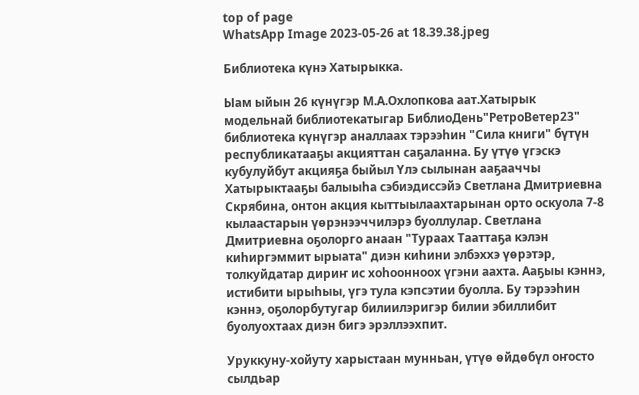top of page
WhatsApp Image 2023-05-26 at 18.39.38.jpeg

Библиотека күнэ Хатырыкка.

Ыам ыйын 26 күнүгэр М.А.Охлопкова аат.Хатырык модельнай библиотекатыгар БиблиоДень"РетроВетер23" библиотека күнүгэр аналлаах тэрээһин "Сила книги" бүтүн республикатааҕы акцияттан саҕаланна. Бу үтүө үгэскэ кубулуйбут акцияҕа быйыл Үлэ сылынан ааҕааччы Хатырыктааҕы балыыһа сэбиэдиссэйэ Светлана Дмитриевна Скрябина, онтон акция кыттыылаахтарынан орто оскуола 7-8 кылаастарын үөрэнээччилэрэ буоллулар. Светлана Дмитриевна оҕолорго анаан "Тураах Тааттаҕа кэлэн киһиргэммит ырыата" диэн киһини элбэххэ үөрэтэр, толкуйдатар дириҥ ис хоһоонноох үгэни аахта. Ааҕыы кэннэ, истибити ырыһыы, үгэ тула кэпсэтии буолла. Бу тэрээһин кэннэ, оҕолорбутугар билиилэригэр билии эбиллибит буолуохтаах диэн бигэ эрэллээхпит.

Уруккуну-хойуту харыстаан мунньан, үтүө өйдөбүл оҥосто сылдьар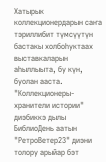Хатырык коллекционердарын саҥа тэриллибит түмсүүтүн бастакы холбоһуктаах выставкаларын аһыллыыта, бу күн, буолан ааста. "Коллекционеры-хранители истории" диэбиккэ дылы БиблиоДень аатын "РетроВетер23" диэни толору арыйар бэт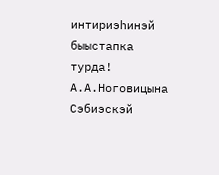интириэһинэй быыстапка турда! А.А.Ноговицына Сэбиэскэй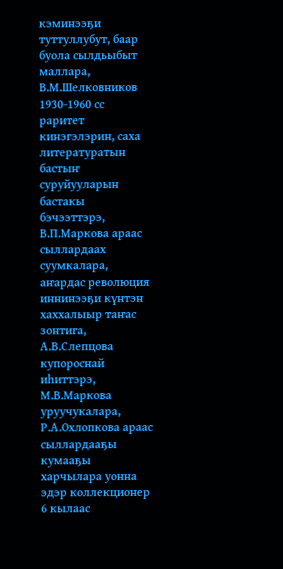кэминээҕи туттуллубут, баар буола сылдьыбыт маллара, В.М.Шелковников 1930-1960 сс раритет кинэгэлэрин, саха литературатын бастыҥ суруйууларын бастакы бэчээттэрэ, В.П.Маркова араас сыллардаах суумкалара, аҥардас революция иннинээҕи күнтэн хаххалыыр таҥас зонтига, А.В.Слепцова купороснай иһиттэрэ, М.В.Маркова уруучукалара, Р.А.Охлопкова араас сыллардааҕы кумааҕы харчылара уонна эдэр коллекционер 6 кылаас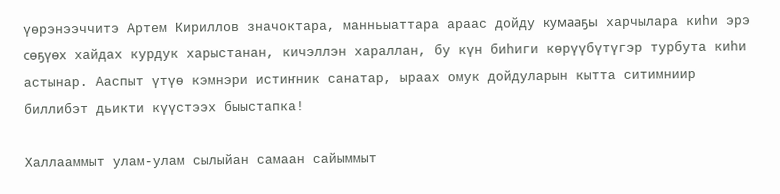үөрэнээччитэ Артем Кириллов значоктара, манньыаттара араас дойду кумааҕы харчылара киһи эрэ сөҕүөх хайдах курдук харыстанан, кичэллэн хараллан, бу күн биһиги көрүүбүтүгэр турбута киһи астынар. Ааспыт үтүө кэмнэри истиҥник санатар, ыраах омук дойдуларын кытта ситимниир биллибэт дьикти күүстээх быыстапка!

Халлааммыт улам-улам сылыйан самаан сайыммыт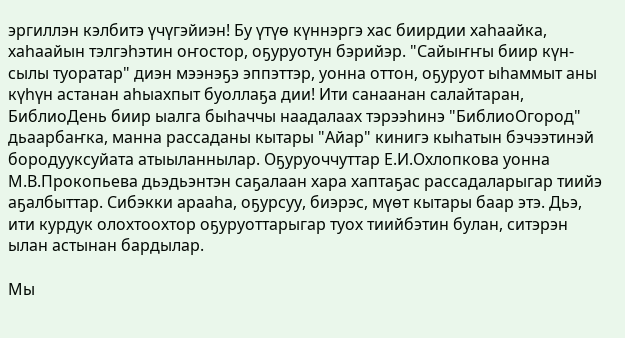эргиллэн кэлбитэ үчүгэйиэн! Бу үтүө күннэргэ хас биирдии хаһаайка, хаһаайын тэлгэһэтин оҥостор, оҕуруотун бэрийэр. "Сайыҥҥы биир күн- сылы туоратар" диэн мээнэҕэ эппэттэр, уонна оттон, оҕуруот ыһаммыт аны күһүн астанан аһыахпыт буоллаҕа дии! Ити санаанан салайтаран, БиблиоДень биир ыалга быһаччы наадалаах тэрээһинэ "БиблиоОгород" дьаарбаҥка, манна рассаданы кытары "Айар" кинигэ кыһатын бэчээтинэй бородууксуйата атыыланнылар. Оҕуруоччуттар Е.И.Охлопкова уонна М.В.Прокопьева дьэдьэнтэн саҕалаан хара хаптаҕас рассадаларыгар тиийэ аҕалбыттар. Сибэкки арааһа, оҕурсуу, биэрэс, мүөт кытары баар этэ. Дьэ, ити курдук олохтоохтор оҕуруоттарыгар туох тиийбэтин булан, ситэрэн ылан астынан бардылар.

Мы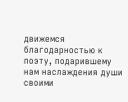движемся благодарностью к поэту, подарившему нам наслаждения души своими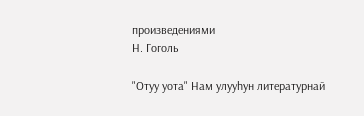произведениями                                                          Н. Гоголь

"Отуу уота" Нам улууһун литературнай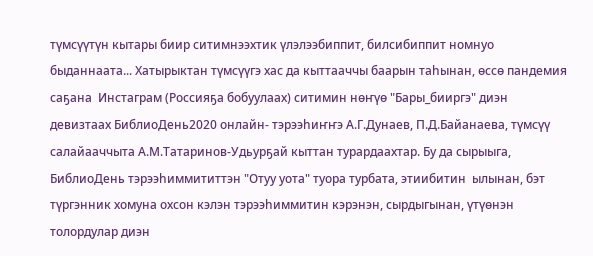түмсүүтүн кытары биир ситимнээхтик үлэлээбиппит, билсибиппит номнуо быданнаата... Хатырыктан түмсүүгэ хас да кыттааччы баарын таһынан, өссө пандемия саҕана  Инстаграм (Россияҕа бобуулаах) ситимин нөҥүө "Бары_бииргэ" диэн девизтаах БиблиоДень2020 онлайн- тэрээһиҥҥэ А.Г.Дунаев, П.Д.Байанаева, түмсүү салайааччыта А.М.Татаринов-Удьурҕай кыттан турардаахтар. Бу да сырыыга, БиблиоДень тэрээһиммититтэн "Отуу уота" туора турбата, этиибитин  ылынан, бэт түргэнник хомуна охсон кэлэн тэрээһиммитин кэрэнэн, сырдыгынан, үтүөнэн толордулар диэн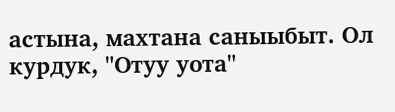астына, махтана саныыбыт. Ол курдук, "Отуу уота"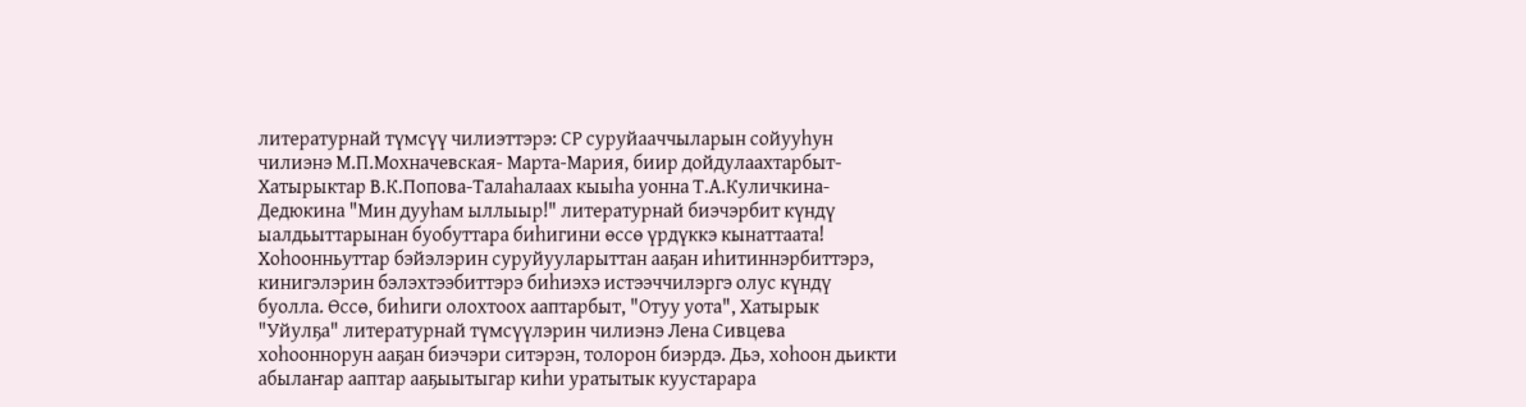литературнай түмсүү чилиэттэрэ: СР суруйааччыларын сойууһун чилиэнэ М.П.Мохначевская- Марта-Мария, биир дойдулаахтарбыт- Хатырыктар В.К.Попова-Талаһалаах кыыһа уонна Т.А.Куличкина-Дедюкина "Мин дууһам ыллыыр!" литературнай биэчэрбит күндү ыалдьыттарынан буобуттара биһигини өссө үрдүккэ кынаттаата! Хоһоонньуттар бэйэлэрин суруйууларыттан ааҕан иһитиннэрбиттэрэ, кинигэлэрин бэлэхтээбиттэрэ биһиэхэ истээччилэргэ олус күндү буолла. Өссө, биһиги олохтоох ааптарбыт, "Отуу уота", Хатырык "Уйулҕа" литературнай түмсүүлэрин чилиэнэ Лена Сивцева хоһооннорун ааҕан биэчэри ситэрэн, толорон биэрдэ. Дьэ, хоһоон дьикти абылаҥар ааптар ааҕыытыгар киһи уратытык куустарара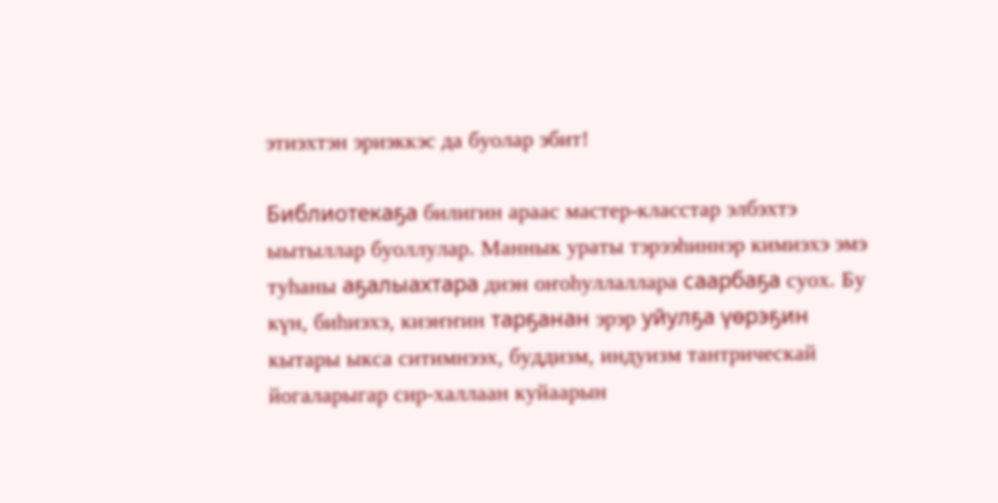этиэхтэн эриэккэс да буолар эбит!

Библиотекаҕа билигин араас мастер-класстар элбэхтэ ыытыллар буоллулар. Маннык ураты тэрээһиннэр кимиэхэ эмэ туһаны аҕалыахтара диэн оҥоһуллаллара саарбаҕа суох. Бу күн, биһиэхэ, киэҥҥин тарҕанан эрэр уйулҕа үөрэҕин кытары ыкса ситимнээх, буддизм, индуизм тантрическай йогаларыгар сир-халлаан куйаарын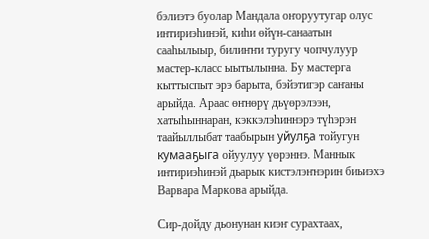бэлиэтэ буолар Мандала оҥоруутугар олус интириэһинэй, киһи өйүн-санаатын сааһылыыр, билиҥҥи туругу чопчулуур мастер-класс ыытылынна. Бу мастерга кыттыспыт эрэ барыта, бэйэтигэр саҥаны арыйда. Араас өҥнөрү дьүөрэлээн, хатыһыннаран, кэккэлэһиннэрэ түһэрэн таайыллыбат таабырын уйулҕа тойугун кумааҕыга ойуулуу үөрэннэ. Маннык интириэһинэй дьарык кистэлэҥнэрин биьиэхэ Варвара Маркова арыйда.

Сир-дойду дьонунан киэҥ сурахтаах,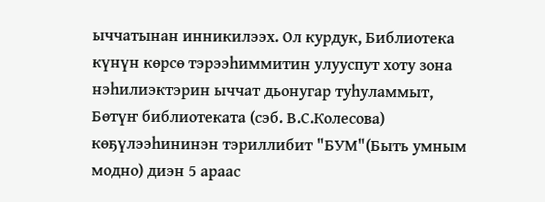ыччатынан инникилээх. Ол курдук, Библиотека күнүн көрсө тэрээһиммитин улууспут хоту зона нэһилиэктэрин ыччат дьонугар туһуламмыт, Бөтүҥ библиотеката (сэб. В.С.Колесова) көҕүлээһининэн тэриллибит "БУМ"(Быть умным модно) диэн 5 араас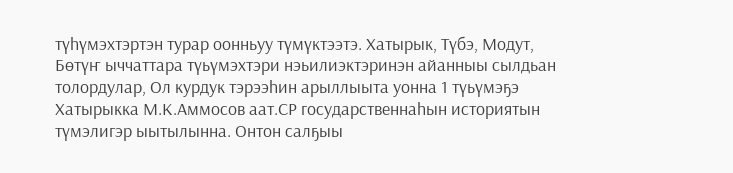түһүмэхтэртэн турар оонньуу түмүктээтэ. Хатырык, Түбэ, Модут, Бөтүҥ ыччаттара түьүмэхтэри нэьилиэктэринэн айанныы сылдьан толордулар, Ол курдук тэрээһин арыллыыта уонна 1 түьүмэҕэ Хатырыкка М.К.Аммосов аат.СР государственнаһын историятын түмэлигэр ыытылынна. Онтон салҕыы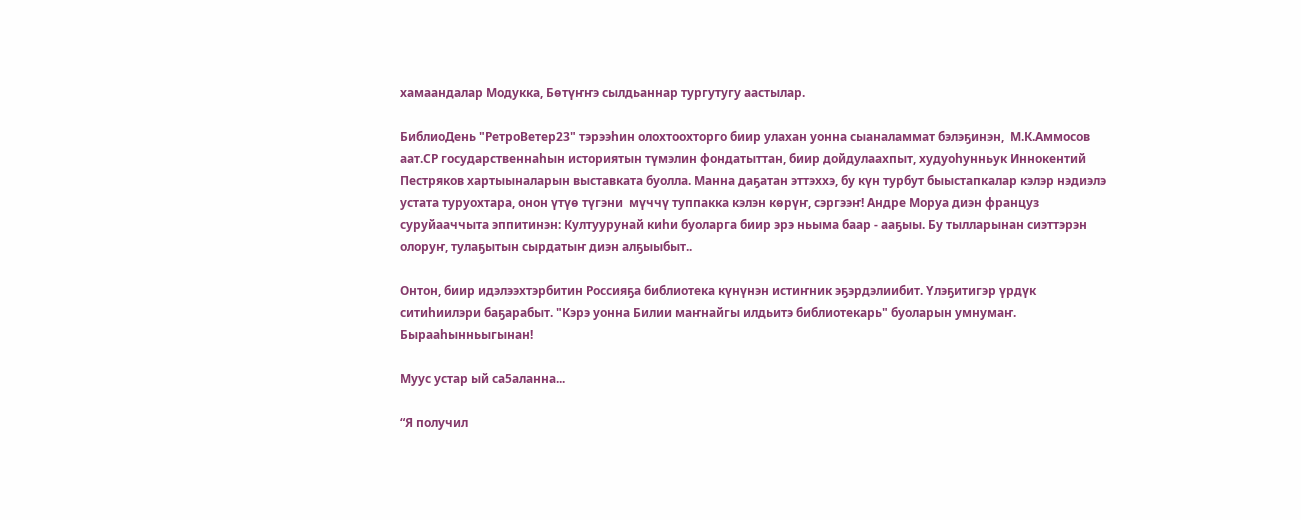хамаандалар Модукка, Бөтүҥҥэ сылдьаннар тургутугу аастылар.

БиблиоДень "РетроВетер23" тэрээһин олохтоохторго биир улахан уонна сыаналаммат бэлэҕинэн,  М.К.Аммосов аат.СР государственнаһын историятын түмэлин фондатыттан, биир дойдулаахпыт, худуоһунньук Иннокентий Пестряков хартыыналарын выставката буолла. Манна даҕатан эттэххэ, бу күн турбут быыстапкалар кэлэр нэдиэлэ устата туруохтара, онон үтүө түгэни  мүччү туппакка кэлэн көрүҥ, сэргээҥ! Андре Моруа диэн француз суруйааччыта эппитинэн: Култуурунай киһи буоларга биир эрэ ньыма баар - ааҕыы. Бу тылларынан сиэттэрэн олоруҥ, тулаҕытын сырдатыҥ диэн алҕыыбыт..

Онтон, биир идэлээхтэрбитин Россияҕа библиотека күнүнэн истиҥник эҕэрдэлиибит. Үлэҕитигэр үрдүк ситиһиилэри баҕарабыт. "Кэрэ уонна Билии маҥнайгы илдьитэ библиотекарь" буоларын умнумаҥ.  Бырааһынньыгынан!

Муус устар ый са5аланна...

“Я получил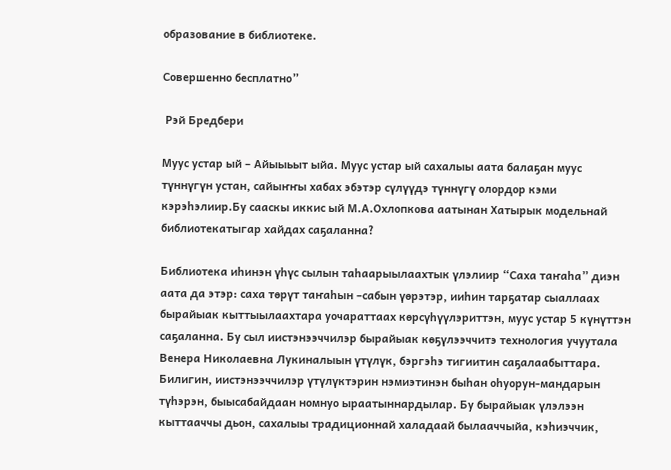образование в библиотеке.

Совершенно бесплатно”

 Рэй Бредбери

Муус устар ый – Айыыьыт ыйа. Муус устар ый сахалыы аата балаҕан муус түннүгүн устан, сайыҥҥы хабах эбэтэр сүлүүдэ түннүгү олордор кэми кэрэһэлиир.Бу сааскы иккис ый М.А.Охлопкова аатынан Хатырык модельнай библиотекатыгар хайдах саҕаланна?

Библиотека иһинэн үһүс сылын таһаарыылаахтык үлэлиир “Саха таҥаһа” диэн аата да этэр: саха төрүт таҥаһын –сабын үөрэтэр, ииһин тарҕатар сыаллаах бырайыак кыттыылаахтара уочараттаах көрсүһүүлэриттэн, муус устар 5 күнүттэн саҕаланна. Бу сыл иистэнээччилэр бырайыак көҕүлээччитэ технология учуутала Венера Николаевна Лукиналыын үтүлүк, бэргэһэ тигиитин саҕалаабыттара. Билигин, иистэнээччилэр үтүлүктэрин нэмиэтинэн быһан оһуорун-мандарын түһэрэн, быысабайдаан номнуо ыраатыннардылар. Бу бырайыак үлэлээн кыттааччы дьон, сахалыы традиционнай халадаай былааччыйа, кэһиэччик,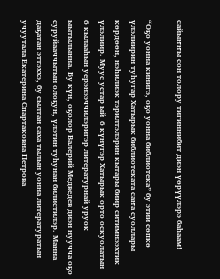сайыҥҥы сон толору тигиннибит диэн үөрүүлэрэ баһаам!

“Оҕо уонна кинигэ, оҕо уонна библиотека” бу этии сөпкө үлэлиирин туһугар Хатырык библиотеката саҥа суоллары көрдөөн, нэһилиэк тэрилтэлэрин кытары биир ситимнээхтик үлэлиир. Муус устар ый  6 күнүгэр Хатырык орто оскуолатын 6 кылааһын уерэнээччилэригэр литературнай уруок  ыытылынна. Бу күн, оҕолор Валерий Медведев диэн нуучча оҕо суруйааччытын олоҕун, үлэтин туһунан билистилэр. Манна даҕатан эттэххэ, бу сылтан саха тылын уонна литературатын учуутала Екатерина Спартаковна Петрова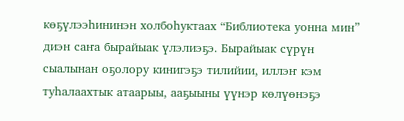көҕүлээһининэн холбоһуктаах “Библиотека уонна мин”   диэн саҥа бырайыак үлэлиэҕэ. Бырайыак сүрүн сыалынан оҕолору кинигэҕэ тилийии, иллэҥ кэм туһалаахтык атаарыы, ааҕыыны үүнэр көлүөнэҕэ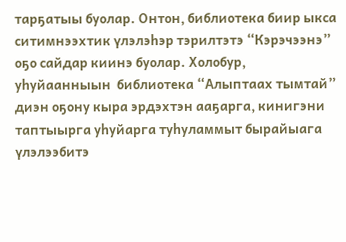тарҕатыы буолар. Онтон, библиотека биир ыкса ситимнээхтик үлэлэһэр тэрилтэтэ “Кэрэчээнэ” оҕо сайдар киинэ буолар. Холобур, уһуйаанныын  библиотека “Алыптаах тымтай” диэн оҕону кыра эрдэхтэн ааҕарга, кинигэни таптыырга уһуйарга туһуламмыт бырайыага үлэлээбитэ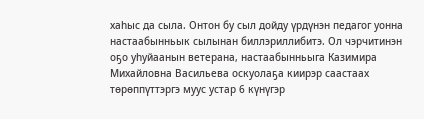хаһыс да сыла. Онтон бу сыл дойду үрдүнэн педагог уонна настаабынньык сылынан биллэриллибитэ. Ол чэрчитинэн оҕо уһуйаанын ветерана, настаабынньыга Казимира Михайловна Васильева оскуолаҕа киирэр саастаах төрөппүттэргэ муус устар 6 күнүгэр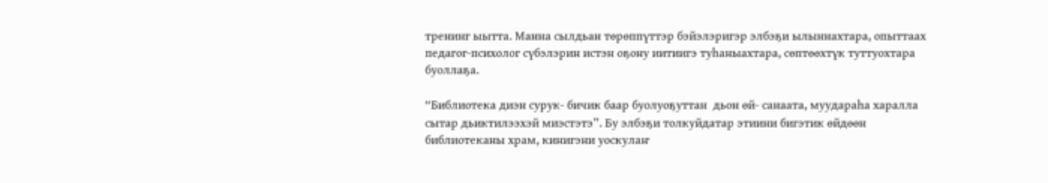тренинг ыытта. Манна сылдьан төрөппүттэр бэйэлэригэр элбэҕи ылыннахтара, опыттаах педагог-психолог сүбэлэрин истэн оҕону иитиигэ туһаныахтара, сөптөөхтүк туттуохтара буоллаҕа.

“Библиотека диэн сурук- бичик баар буолуоҕуттан  дьон өй- санаата, муудараһа харалла сытар дьиктилээхэй миэстэтэ”. Бу элбэҕи толкуйдатар этиини бигэтик өйдөөн библиотеканы храм, кинигэни уоскулаҥ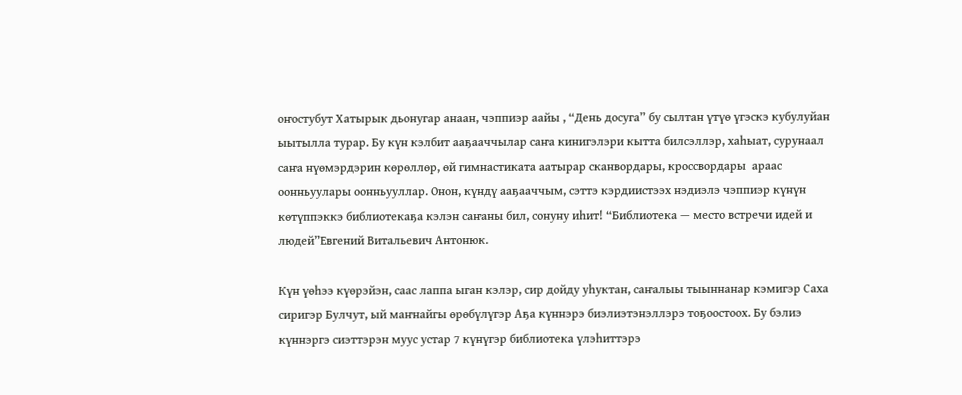оҥостубут Хатырык дьонугар анаан, чэппиэр аайы , “День досуга” бу сылтан үтүө үгэскэ кубулуйан ыытылла турар. Бу күн кэлбит ааҕааччылар саҥа кинигэлэри кытта билсэллэр, хаһыат, сурунаал саҥа нүөмэрдэрин көрөллөр, өй гимнастиката аатырар сканвордары, кроссвордары  араас оонньуулары оонньууллар. Онон, күндү ааҕааччым, сэттэ кэрдиистээх нэдиэлэ чэппиэр күнүн көтүппэккэ библиотекаҕа кэлэн саҥаны бил, сонуну иһит! “Библиотека — место встречи идей и людей”Евгений Витальевич Антонюк.

Күн үөһээ күөрэйэн, саас лаппа ыган кэлэр, сир дойду уһуктан, саҥалыы тыыннанар кэмигэр Саха сиригэр Булчут, ый маҥнайгы өрөбүлүгэр Аҕа күннэрэ биэлиэтэнэллэрэ тоҕоостоох. Бу бэлиэ күннэргэ сиэттэрэн муус устар 7 күнүгэр библиотека үлэһиттэрэ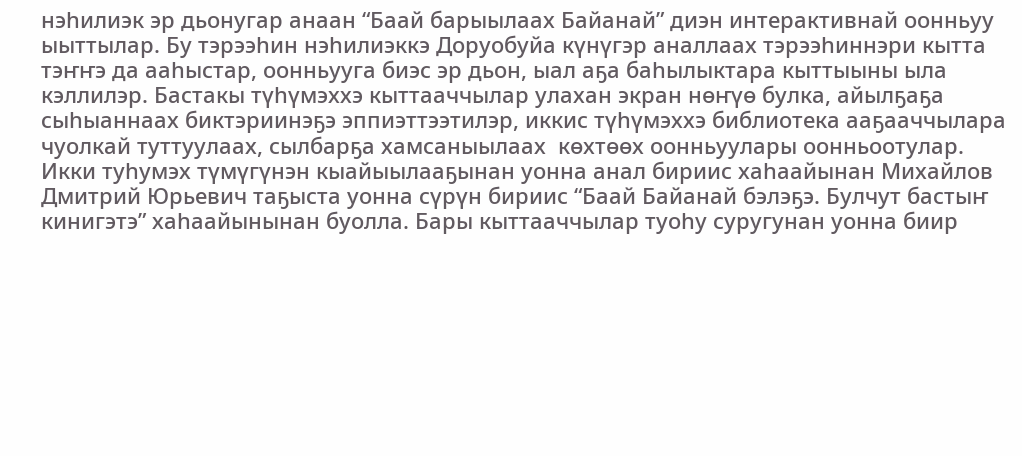нэһилиэк эр дьонугар анаан “Баай барыылаах Байанай” диэн интерактивнай оонньуу ыыттылар. Бу тэрээһин нэһилиэккэ Доруобуйа күнүгэр аналлаах тэрээһиннэри кытта тэҥҥэ да ааһыстар, оонньууга биэс эр дьон, ыал аҕа баһылыктара кыттыыны ыла кэллилэр. Бастакы түһүмэххэ кыттааччылар улахан экран нөҥүө булка, айылҕаҕа сыһыаннаах биктэриинэҕэ эппиэттээтилэр, иккис түһүмэххэ библиотека ааҕааччылара чуолкай туттуулаах, сылбарҕа хамсаныылаах  көхтөөх оонньуулары оонньоотулар. Икки туһумэх түмүгүнэн кыайыылааҕынан уонна анал бириис хаһаайынан Михайлов Дмитрий Юрьевич таҕыста уонна сүрүн бириис “Баай Байанай бэлэҕэ. Булчут бастыҥ кинигэтэ” хаһаайынынан буолла. Бары кыттааччылар туоһу суругунан уонна биир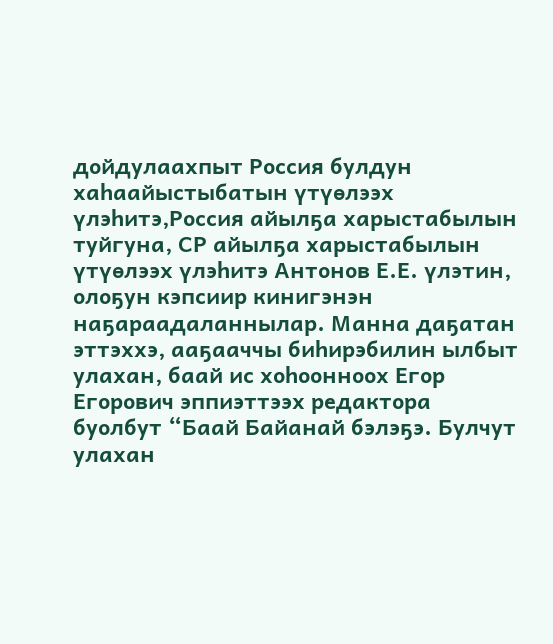дойдулаахпыт Россия булдун хаһаайыстыбатын үтүөлээх үлэһитэ,Россия айылҕа харыстабылын туйгуна, СР айылҕа харыстабылын үтүөлээх үлэһитэ Антонов Е.Е. үлэтин, олоҕун кэпсиир кинигэнэн наҕараадаланнылар. Манна даҕатан эттэххэ, ааҕааччы биһирэбилин ылбыт улахан, баай ис хоһоонноох Егор Егорович эппиэттээх редактора буолбут “Баай Байанай бэлэҕэ. Булчут улахан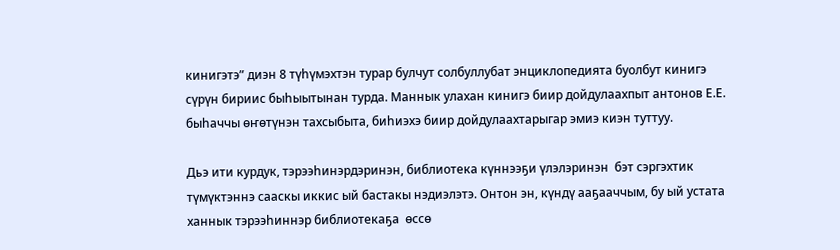кинигэтэ” диэн 8 түһүмэхтэн турар булчут солбуллубат энциклопедията буолбут кинигэ сүрүн бириис быһыытынан турда. Маннык улахан кинигэ биир дойдулаахпыт антонов Е.Е. быһаччы өҥөтүнэн тахсыбыта, биһиэхэ биир дойдулаахтарыгар эмиэ киэн туттуу.

Дьэ ити курдук, тэрээһинэрдэринэн, библиотека күннээҕи үлэлэринэн  бэт сэргэхтик түмүктэннэ сааскы иккис ый бастакы нэдиэлэтэ. Онтон эн, күндү ааҕааччым, бу ый устата ханнык тэрээһиннэр библиотекаҕа  өссө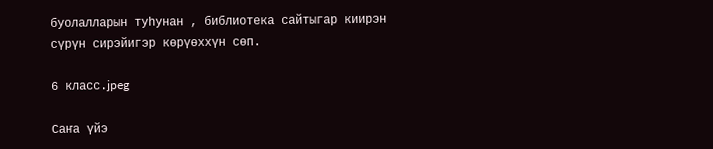буолалларын туһунан , библиотека сайтыгар киирэн сүрүн сирэйигэр көрүөххүн сөп.

6 класс.jpeg

Саҥа үйэ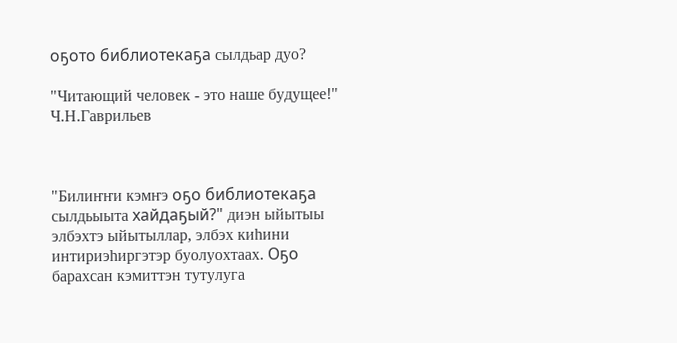оҕото библиотекаҕа сылдьар дуо?

"Читающий человек - это наше будущее!" Ч.Н.Гаврильев



"Билиҥҥи кэмҥэ оҕо библиотекаҕа сылдьыыта хайдаҕый?" диэн ыйытыы элбэхтэ ыйытыллар, элбэх киһини интириэһиргэтэр буолуохтаах. Оҕо барахсан кэмиттэн тутулуга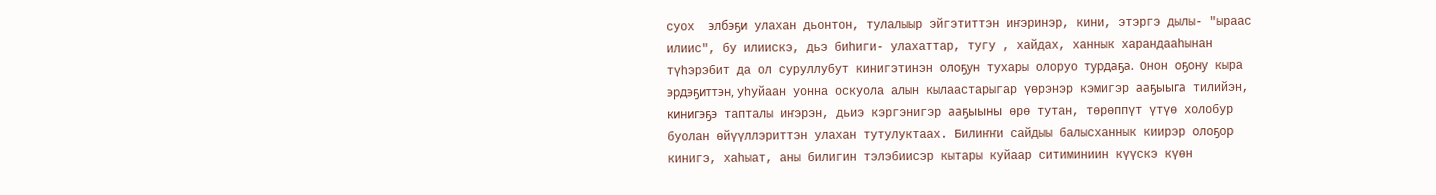суох  элбэҕи улахан дьонтон, тулалыыр эйгэтиттэн иҥэринэр, кини, этэргэ дылы- "ыраас илиис", бу илиискэ, дьэ биһиги- улахаттар, тугу , хайдах, ханнык харандааһынан түһэрэбит да ол суруллубут кинигэтинэн олоҕун тухары олоруо турдаҕа.  Онон оҕону кыра эрдэҕиттэн, уһуйаан уонна оскуола алын кылаастарыгар үөрэнэр кэмигэр ааҕыыга тилийэн, кинигэҕэ тапталы иҥэрэн, дьиэ кэргэнигэр ааҕыыны өрө тутан, төрөппүт үтүө холобур буолан өйүүллэриттэн улахан тутулуктаах. Билиҥҥи сайдыы балысханнык киирэр олоҕор  кинигэ, хаһыат, аны билигин тэлэбиисэр кытары куйаар ситиминиин күүскэ күөн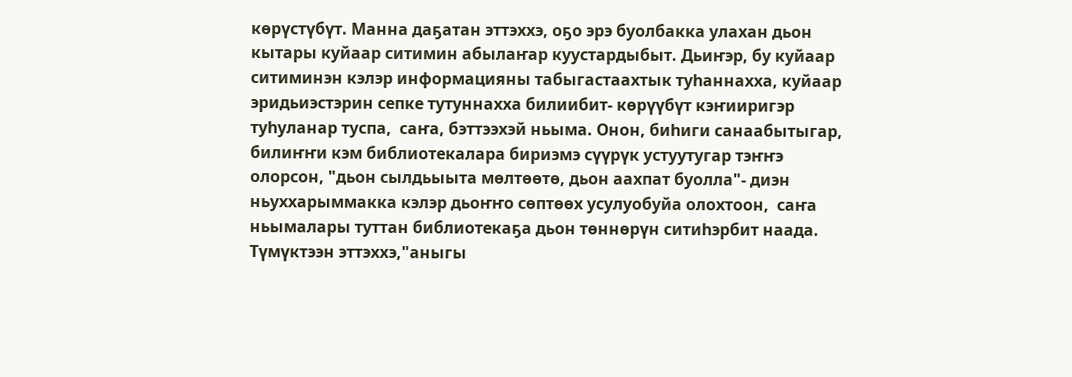көрүстүбүт. Манна даҕатан эттэххэ, оҕо эрэ буолбакка улахан дьон кытары куйаар ситимин абылаҥар куустардыбыт. Дьиҥэр, бу куйаар ситиминэн кэлэр информацияны табыгастаахтык туһаннахха, куйаар эридьиэстэрин сепке тутуннахха билиибит- көрүүбүт кэҥииригэр туһуланар туспа,  саҥа, бэттээхэй ньыма. Онон, биһиги санаабытыгар, билиҥҥи кэм библиотекалара бириэмэ сүүрүк устуутугар тэҥҥэ олорсон, "дьон сылдьыыта мөлтөөтө, дьон аахпат буолла"- диэн ньуххарыммакка кэлэр дьоҥҥо сөптөөх усулуобуйа олохтоон,  саҥа ньымалары туттан библиотекаҕа дьон төннөрүн ситиһэрбит наада. Түмүктээн эттэххэ,"аныгы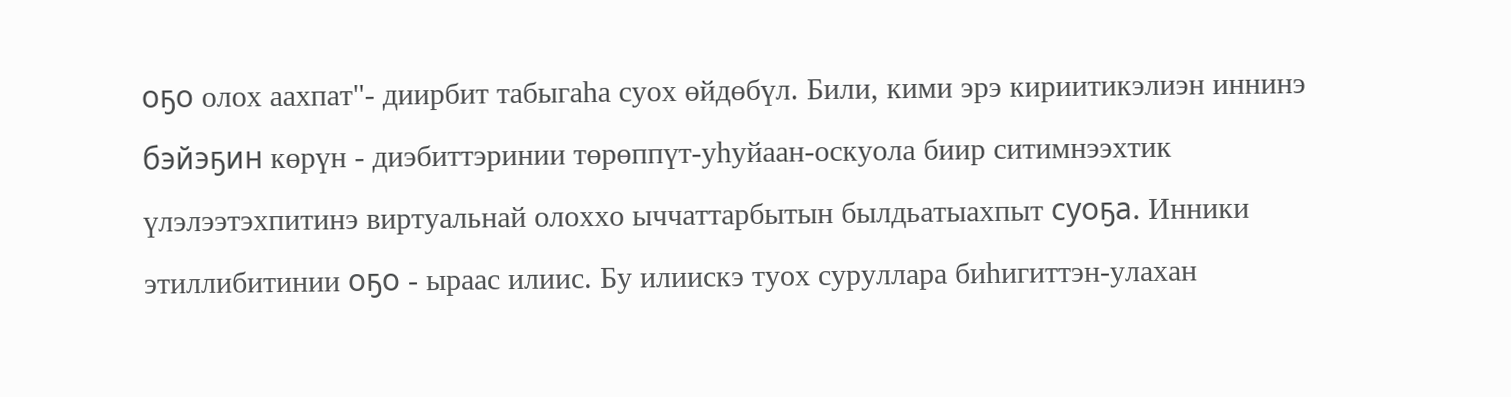оҕо олох аахпат"- диирбит табыгаһа суох өйдөбүл. Били, кими эрэ кириитикэлиэн иннинэ бэйэҕин көрүн - диэбиттэринии төрөппүт-уһуйаан-оскуола биир ситимнээхтик үлэлээтэхпитинэ виртуальнай олоххо ыччаттарбытын былдьатыахпыт суоҕа. Инники этиллибитинии оҕо - ыраас илиис. Бу илиискэ туох суруллара биһигиттэн-улахан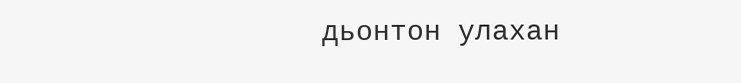дьонтон улахан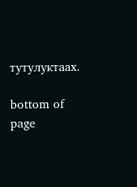тутулуктаах.

bottom of page